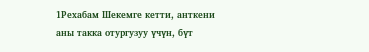1Рехабам Шекемге кетти, анткени аны такка отургузуу үчүн, бүт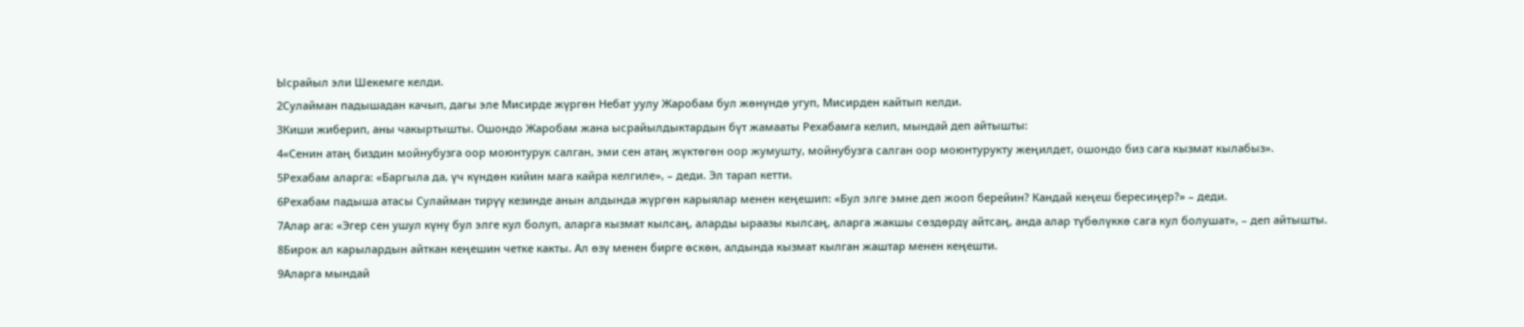Ысрайыл эли Шекемге келди.
2Сулайман падышадан качып, дагы эле Мисирде жүргөн Небат уулу Жаробам бул жөнүндө угуп, Мисирден кайтып келди.
3Киши жиберип, аны чакыртышты. Ошондо Жаробам жана ысрайылдыктардын бүт жамааты Рехабамга келип, мындай деп айтышты:
4«Сенин атаң биздин мойнубузга оор моюнтурук салган, эми сен атаң жүктөгөн оор жумушту, мойнубузга салган оор моюнтурукту жеңилдет, ошондо биз сага кызмат кылабыз».
5Рехабам аларга: «Баргыла да, үч күндөн кийин мага кайра келгиле», – деди. Эл тарап кетти.
6Рехабам падыша атасы Сулайман тирүү кезинде анын алдында жүргөн карыялар менен кеңешип: «Бул элге эмне деп жооп берейин? Кандай кеңеш бересиңер?» – деди.
7Алар ага: «Эгер сен ушул күнү бул элге кул болуп, аларга кызмат кылсаң, аларды ыраазы кылсаң, аларга жакшы сөздөрдү айтсаң, анда алар түбөлүккө сага кул болушат», – деп айтышты.
8Бирок ал карылардын айткан кеңешин четке какты. Ал өзү менен бирге өскөн, алдында кызмат кылган жаштар менен кеңешти.
9Аларга мындай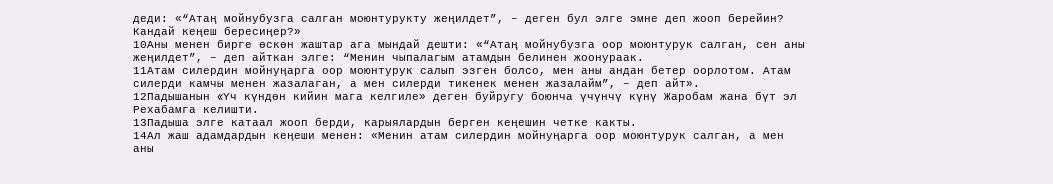деди: «“Атаң мойнубузга салган моюнтурукту жеңилдет”, – деген бул элге эмне деп жооп берейин? Кандай кеңеш бересиңер?»
10Аны менен бирге өскөн жаштар ага мындай дешти: «“Атаң мойнубузга оор моюнтурук салган, сен аны жеңилдет”, – деп айткан элге: “Менин чыпалагым атамдын белинен жоонураак.
11Атам силердин мойнуңарга оор моюнтурук салып эзген болсо, мен аны андан бетер оорлотом. Атам силерди камчы менен жазалаган, а мен силерди тикенек менен жазалайм”, – деп айт».
12Падышанын «Yч күндөн кийин мага келгиле» деген буйругу боюнча үчүнчү күнү Жаробам жана бүт эл Рехабамга келишти.
13Падыша элге катаал жооп берди, карыялардын берген кеңешин четке какты.
14Ал жаш адамдардын кеңеши менен: «Менин атам силердин мойнуңарга оор моюнтурук салган, а мен аны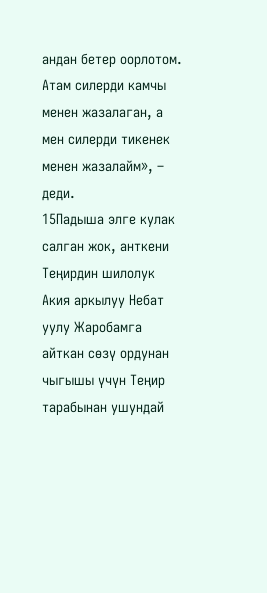андан бетер оорлотом. Атам силерди камчы менен жазалаган, а мен силерди тикенек менен жазалайм», – деди.
15Падыша элге кулак салган жок, анткени Теңирдин шилолук Акия аркылуу Небат уулу Жаробамга айткан сөзү ордунан чыгышы үчүн Теңир тарабынан ушундай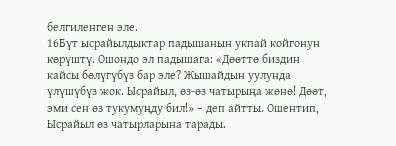белгиленген эле.
16Бүт ысрайылдыктар падышанын укпай койгонун көрүштү. Ошондо эл падышага: «Дөөттө биздин кайсы бөлүгүбүз бар эле? Жышайдын уулунда үлүшүбүз жок. Ысрайыл, өз-өз чатырыңа жөнө! Дөөт, эми сен өз тукумуңду бил!» – деп айтты. Ошентип, Ысрайыл өз чатырларына тарады.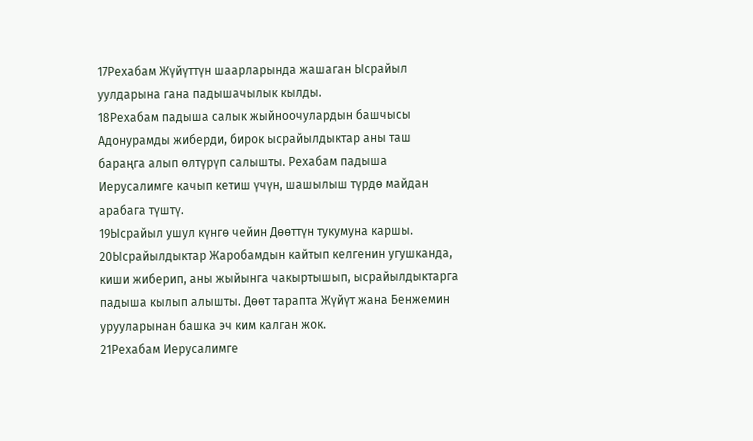17Рехабам Жүйүттүн шаарларында жашаган Ысрайыл уулдарына гана падышачылык кылды.
18Рехабам падыша салык жыйноочулардын башчысы Адонурамды жиберди, бирок ысрайылдыктар аны таш бараңга алып өлтүрүп салышты. Рехабам падыша Иерусалимге качып кетиш үчүн, шашылыш түрдө майдан арабага түштү.
19Ысрайыл ушул күнгө чейин Дөөттүн тукумуна каршы.
20Ысрайылдыктар Жаробамдын кайтып келгенин угушканда, киши жиберип, аны жыйынга чакыртышып, ысрайылдыктарга падыша кылып алышты. Дөөт тарапта Жүйүт жана Бенжемин урууларынан башка эч ким калган жок.
21Рехабам Иерусалимге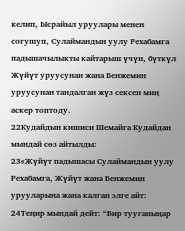келип, Ысрайыл уруулары менен согушуп, Сулаймандын уулу Рехабамга падышачылыкты кайтарыш үчүн, бүткүл Жүйүт уруусунан жана Бенжемин уруусунан тандалган жүз сексен миң аскер топтоду.
22Кудайдын кишиси Шемайга Кудайдан мындай сөз айтылды:
23«Жүйүт падышасы Сулаймандын уулу Рехабамга, Жүйүт жана Бенжемин урууларына жана калган элге айт:
24Теңир мындай дейт: “Бир тууганыңар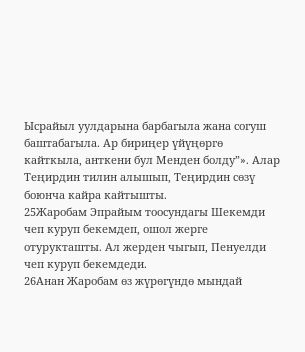Ысрайыл уулдарына барбагыла жана согуш баштабагыла. Ар бириңер үйүңөргө кайткыла, анткени бул Менден болду”». Алар Теңирдин тилин алышып, Теңирдин сөзү боюнча кайра кайтышты.
25Жаробам Эпрайым тоосундагы Шекемди чеп куруп бекемдеп, ошол жерге отурукташты. Ал жерден чыгып, Пенуелди чеп куруп бекемдеди.
26Анан Жаробам өз жүрөгүндө мындай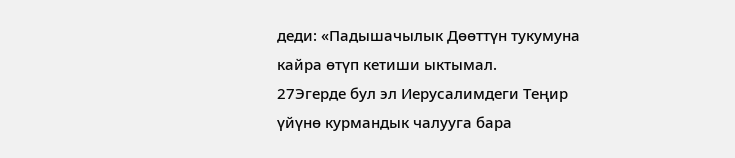деди: «Падышачылык Дөөттүн тукумуна кайра өтүп кетиши ыктымал.
27Эгерде бул эл Иерусалимдеги Теңир үйүнө курмандык чалууга бара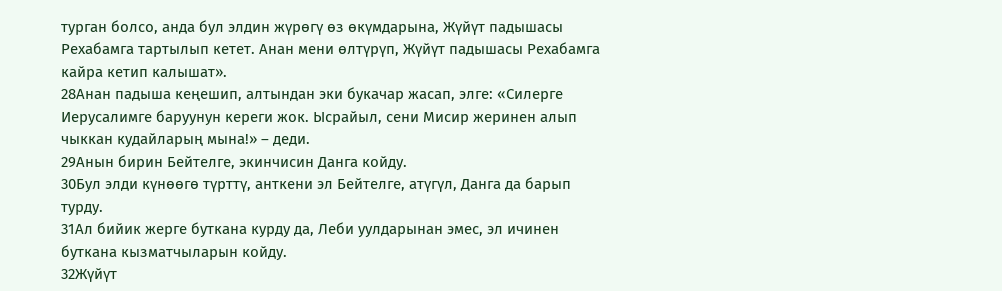турган болсо, анда бул элдин жүрөгү өз өкүмдарына, Жүйүт падышасы Рехабамга тартылып кетет. Анан мени өлтүрүп, Жүйүт падышасы Рехабамга кайра кетип калышат».
28Анан падыша кеңешип, алтындан эки букачар жасап, элге: «Силерге Иерусалимге баруунун кереги жок. Ысрайыл, сени Мисир жеринен алып чыккан кудайларың мына!» – деди.
29Анын бирин Бейтелге, экинчисин Данга койду.
30Бул элди күнөөгө түрттү, анткени эл Бейтелге, атүгүл, Данга да барып турду.
31Ал бийик жерге буткана курду да, Леби уулдарынан эмес, эл ичинен буткана кызматчыларын койду.
32Жүйүт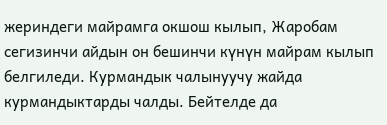жериндеги майрамга окшош кылып, Жаробам сегизинчи айдын он бешинчи күнүн майрам кылып белгиледи. Курмандык чалынуучу жайда курмандыктарды чалды. Бейтелде да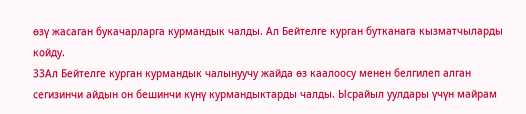өзү жасаган букачарларга курмандык чалды. Ал Бейтелге курган бутканага кызматчыларды койду.
33Ал Бейтелге курган курмандык чалынуучу жайда өз каалоосу менен белгилеп алган сегизинчи айдын он бешинчи күнү курмандыктарды чалды. Ысрайыл уулдары үчүн майрам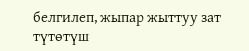белгилеп, жыпар жыттуу зат түтөтүш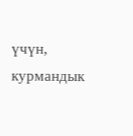үчүн, курмандык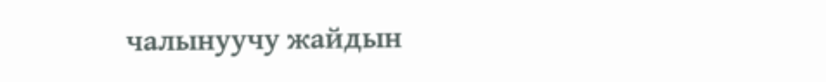чалынуучу жайдын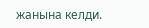жанына келди.